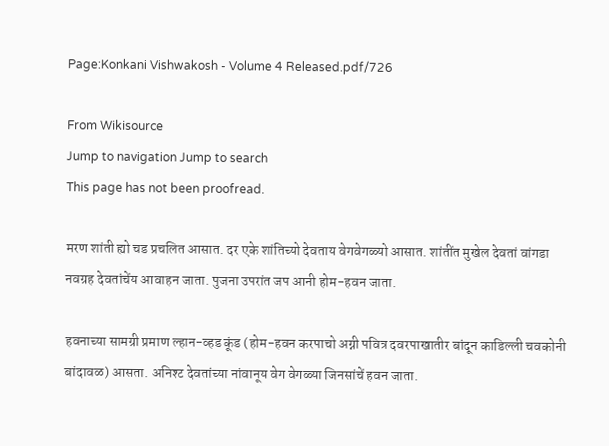Page:Konkani Vishwakosh - Volume 4 Released.pdf/726

From Wikisource
Jump to navigation Jump to search
This page has not been proofread.

मरण शांती ह्यो चड प्रचलित आसात. दर एके शांतिच्यो देवताय वेगवेगळ्यो आसात. शांतींत मुखेल देवतां वांगडा नवग्रह देवतांचेंय आवाहन जाता. पुजना उपरांत जप आनी होम-हवन जाता.

हवनाच्या सामग्री प्रमाण ल्हान-व्हड कूंड (होम-हवन करपाचो अग्नी पवित्र दवरपाखातीर बांदून काडिल्ली चवकोनी बांदावळ) आसता. अनिश्ट देवतांच्या नांवानूय वेग वेगळ्या जिनसांचें हवन जाता.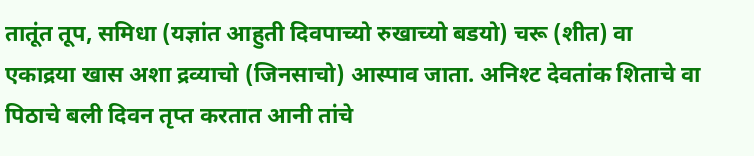तातूंत तूप, समिधा (यज्ञांत आहुती दिवपाच्यो रुखाच्यो बडयो) चरू (शीत) वा एकाद्रया खास अशा द्रव्याचो (जिनसाचो) आस्पाव जाता. अनिश्ट देवतांक शिताचे वा पिठाचे बली दिवन तृप्त करतात आनी तांचे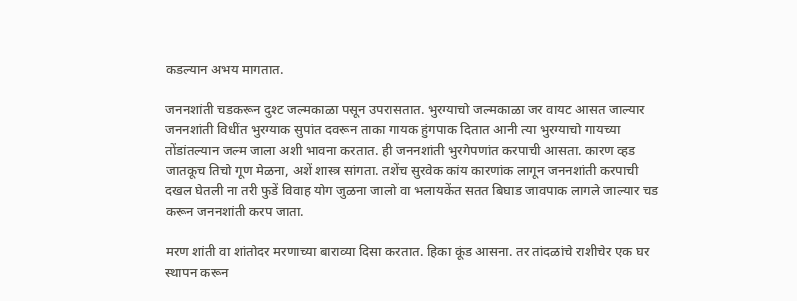कडल्यान अभय मागतात.

जननशांती चडकरून दुश्ट जल्मकाळा पसून उपरासतात. भुरग्याचो जल्मकाळा जर वायट आसत जाल्यार जननशांती विधींत भुरग्याक सुपांत दवरून ताका गायक हुंगपाक दितात आनी त्या भुरग्याचो गायच्या तोंडांतल्यान जल्म जाला अशी भावना करतात. ही जननशांती भुरगेपणांत करपाची आसता. कारण व्हड जातकूच तिचो गूण मेळना, अशें शास्त्र सांगता. तशेंच सुरवेक कांय कारणांक लागून जननशांती करपाची दखल घेतली ना तरी फुडें विवाह योग जुळना जालो वा भलायकेंत सतत बिघाड जावपाक लागले जाल्यार चड करून जननशांती करप जाता.

मरण शांती वा शांतोदर मरणाच्या बाराव्या दिसा करतात. हिका कूंड आसना. तर तांदळांचे राशीचेर एक घर स्थापन करून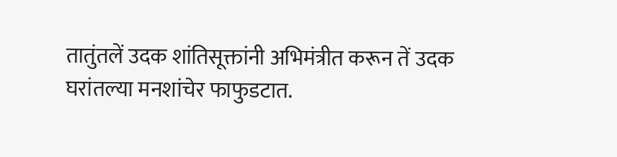तातुंतलें उदक शांतिसूक्तांनी अभिमंत्रीत करून तें उदक घरांतल्या मनशांचेर फाफुडटात.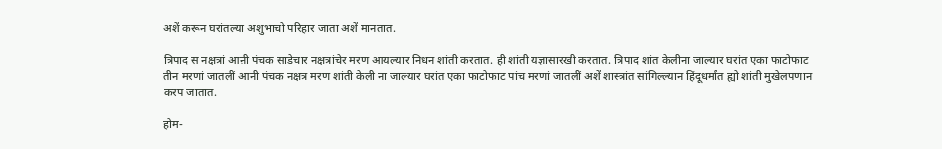अशें करून घरांतल्या अशुभाचो परिहार जाता अशें मानतात.

त्रिपाद स नक्षत्रां आऩी पंचक साडेचार नक्षत्रांचेर मरण आयल्यार निधन शांती करतात. ही शांती यज्ञासारखी करतात. त्रिपाद शांत केलीना जाल्यार घरांत एका फाटोफाट तीन मरणां जातलीं आनी पंचक नक्षत्र मरण शांती केली ना जाल्यार घरांत एका फाटोफाट पांच मरणां जातलीं अशें शास्त्रांत सांगिल्ल्यान हिंदूधर्मांत ह्यो शांती मुखेलपणान करप जातात.

होम-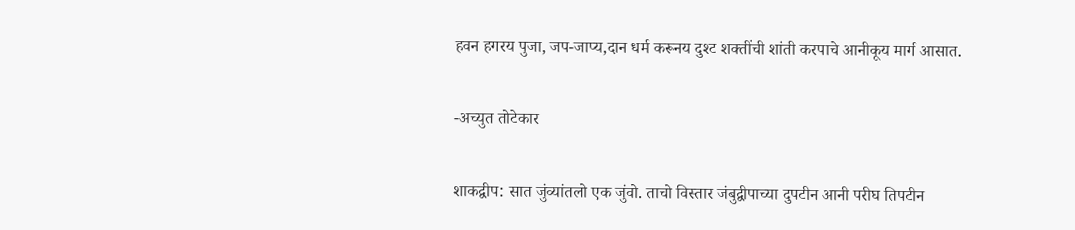हवन हगरय पुजा, जप-जाप्य,दान धर्म करूनय दुश्ट शक्तींची शांती करपाचे आनीकूय मार्ग आसात.

-अच्युत तोटेकार

शाकद्वीप: सात जुंव्यांतलो एक जुंवो. ताचो विस्तार जंबुद्वीपाच्या दुपटीन आनी परीघ तिपटीन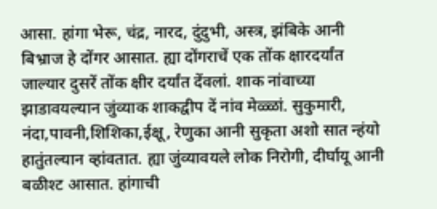आसा. हांगा भेरू, चंद्र, नारद, दुंदुभी, अस्त्र, झंबिके आनी बिभ्राज हे दोंगर आसात. ह्या दोंगराचें एक तोंक क्षारदर्यांत जाल्यार दुसरें तोंक क्षीर दर्यांत देंवलां. शाक नांवाच्या झाडावयल्यान जुंव्याक शाकद्वीप दें नांव मेळ्ळां. सुकुमारी, नंदा,पावनी,शिशिका,ईक्षू, रेणुका आनी सुकृता अशो सात न्हंयो हातुंतल्यान व्हांवतात. ह्या जुंव्यावयले लोक निरोगी, दीर्घायू आनी बळीश्ट आसात. हांगाची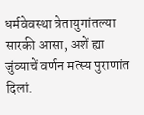धर्मवेवस्था त्रेतायुगांतल्या सारकी आसा, अशें ह्या जुंव्याचें वर्णन मत्स्य पुराणांत दिलां.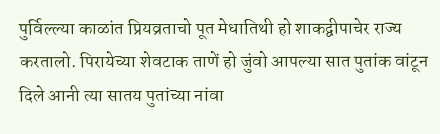पुर्विल्ल्या काळांत प्रियव्रताचो पूत मेधातिथी हो शाकद्वीपाचेर राज्य करतालो. पिरायेच्या शेवटाक ताणें हो जुंवो आपल्या सात पुतांक वांटून दिले आनी त्या सातय पुतांच्या नांवा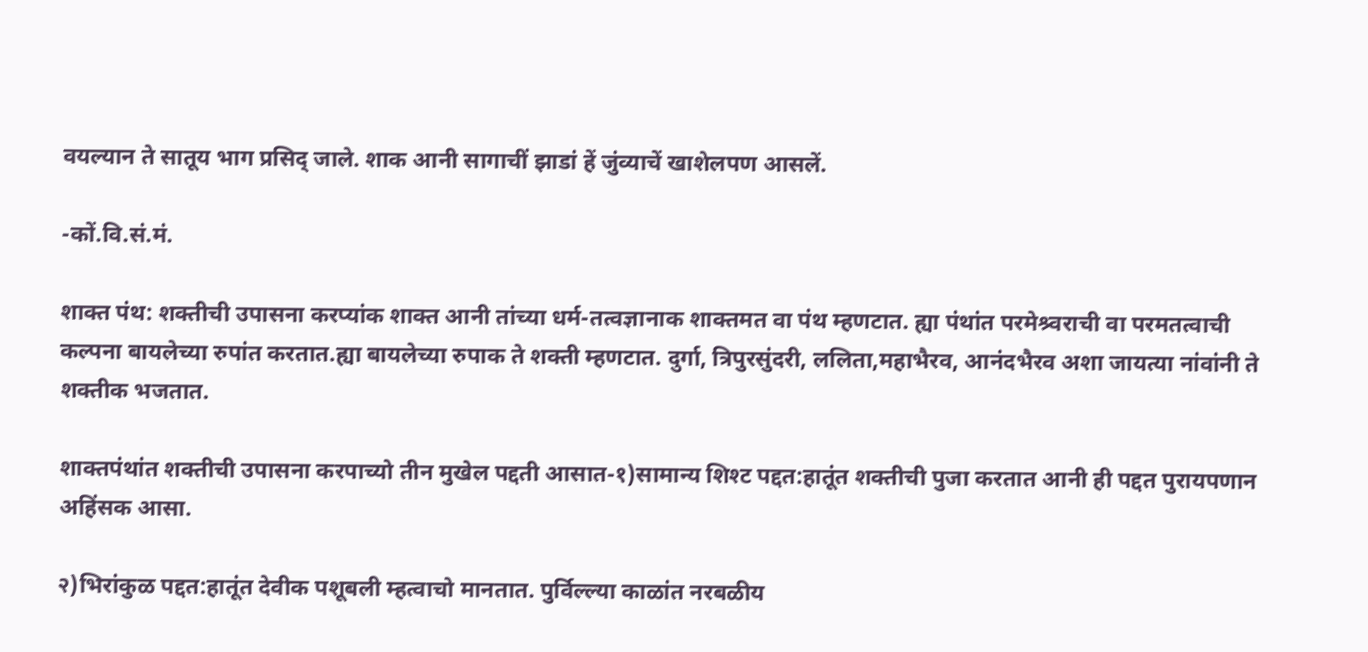वयल्यान ते सातूय भाग प्रसिद् जाले. शाक आनी सागाचीं झाडां हें जुंव्याचें खाशेलपण आसलें.

-कों.वि.सं.मं.

शाक्त पंथ: शक्तीची उपासना करप्यांक शाक्त आनी तांच्या धर्म-तत्वज्ञानाक शाक्तमत वा पंथ म्हणटात. ह्या पंथांत परमेश्र्वराची वा परमतत्वाची कल्पना बायलेच्या रुपांत करतात.ह्या बायलेच्या रुपाक ते शक्ती म्हणटात. दुर्गा, त्रिपुरसुंदरी, ललिता,महाभैरव, आनंदभैरव अशा जायत्या नांवांनी ते शक्तीक भजतात.

शाक्तपंथांत शक्तीची उपासना करपाच्यो तीन मुखेल पद्दती आसात-१)सामान्य शिश्ट पद्दत:हातूंत शक्तीची पुजा करतात आनी ही पद्दत पुरायपणान अहिंसक आसा.

२)भिरांकुळ पद्दत:हातूंत देवीक पशूबली म्हत्वाचो मानतात. पुर्विल्ल्या काळांत नरबळीय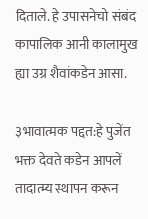दिताले. हे उपासनेचो संबंद कापालिक आनी कालामुख ह्या उग्र शैवांकडेन आसा.

३भावात्मक पद्दत:हे पुजेंत भक्त देवते कडेन आपलें तादात्म्य स्थापन करून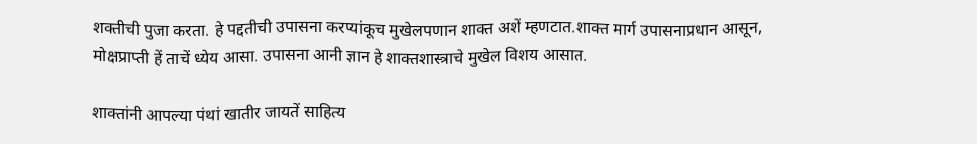शक्तीची पुजा करता. हे पद्दतीची उपासना करप्यांकूच मुखेलपणान शाक्त अशें म्हणटात.शाक्त मार्ग उपासनाप्रधान आसून, मोक्षप्राप्ती हें ताचें ध्येय आसा. उपासना आनी ज्ञान हे शाक्तशास्त्राचे मुखेल विशय आसात.

शाक्तांनी आपल्या पंथां खातीर जायतें साहित्य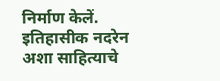निर्माण केलें. इतिहासीक नदरेन अशा साहित्याचे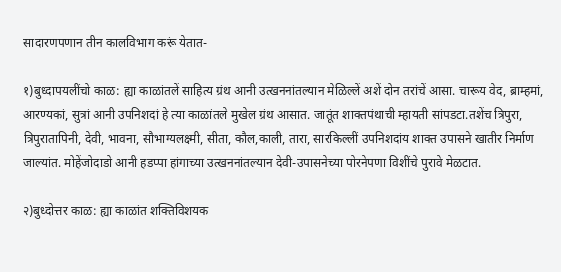सादारणपणान तीन कालविभाग करूं येतात-

१)बुध्दापयलींचो काळ: ह्या काळांतलें साहित्य ग्रंथ आनी उत्खननांतल्यान मेळिल्लें अशें दोन तरांचें आसा. चारूय वेद, ब्राम्हमां, आरण्यकां, सुत्रां आनी उपनिशदां हे त्या काळांतले मुखेल ग्रंथ आसात. जातूंत शाक्तपंथाची म्हायती सांपडटा.तशेंच त्रिपुरा, त्रिपुरातापिनी, देवी, भावना, सौभाग्यलक्ष्मी, सीता, कौल,काली, तारा, सारकिल्लीं उपनिशदांय शाक्त उपासने खातीर निर्माण जाल्यांत. मोहेंजोदाडो आनी हडप्पा हांगाच्या उत्खननांतल्यान देवी-उपासनेच्या पोरनेपणा विशींचे पुरावे मेळटात.

२)बुध्दोत्तर काळ: ह्या काळांत शक्तिविशयक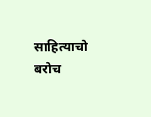साहित्याचो बरोच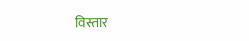विस्तार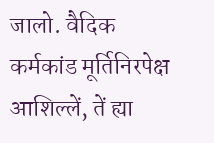जालो. वैदिक कर्मकांड मूर्तिनिरपेक्ष आशिल्लें, तें ह्या